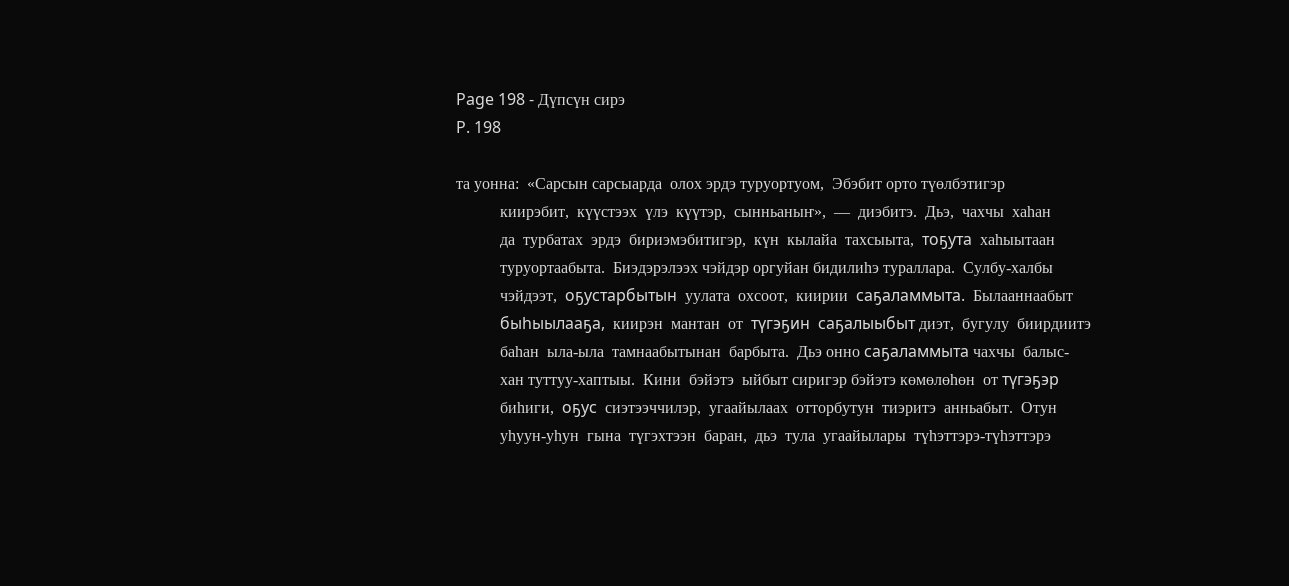Page 198 - Дүпсүн сирэ
P. 198

та уонна:  «Сарсын сарсыарда  олох эрдэ туруортуом,  Эбэбит орто түөлбэтигэр
           киирэбит,  күүстээх  үлэ  күүтэр,  сынньаныҥ»,  —  диэбитэ.  Дьэ,  чахчы  хаһан
           да  турбатах  эрдэ  бириэмэбитигэр,  күн  кылайа  тахсыыта,  тоҕута  хаһыытаан
           туруортаабыта.  Биэдэрэлээх чэйдэр оргуйан бидилиһэ тураллара.  Сулбу-халбы
           чэйдээт,  оҕустарбытын  уулата  охсоот,  киирии  саҕаламмыта.  Былааннаабыт
           быһыылааҕа,  киирэн  мантан  от  түгэҕин  саҕалыыбыт диэт,  бугулу  биирдиитэ
           баһан  ыла-ыла  тамнаабытынан  барбыта.  Дьэ онно саҕаламмыта чахчы  балыс-
           хан туттуу-хаптыы.  Кини  бэйэтэ  ыйбыт сиригэр бэйэтэ көмөлөһөн  от түгэҕэр
           биһиги,  оҕус  сиэтээччилэр,  угаайылаах  отторбутун  тиэритэ  анньабыт.  Отун
           уһуун-уһун  гына  түгэхтээн  баран,  дьэ  тула  угаайылары  түһэттэрэ-түһэттэрэ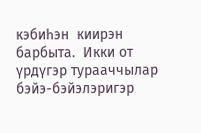кэбиһэн  киирэн барбыта.  Икки от үрдүгэр турааччылар бэйэ-бэйэлэригэр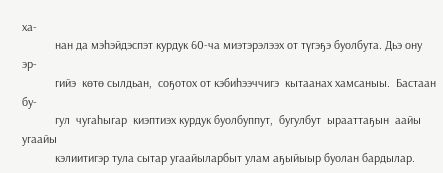ха-
           нан да мэһэйдэспэт курдук 60-ча миэтэрэлээх от түгэҕэ буолбута. Дьэ ону эр-
           гийэ  көтө сылдьан,  соҕотох от кэбиһээччигэ  кытаанах хамсаныы.  Бастаан  бу-
           гул  чугаһыгар  киэптиэх курдук буолбуппут,  бугулбут  ырааттаҕын  аайы угаайы
           кэлиитигэр тула сытар угаайыларбыт улам аҕыйыыр буолан бардылар.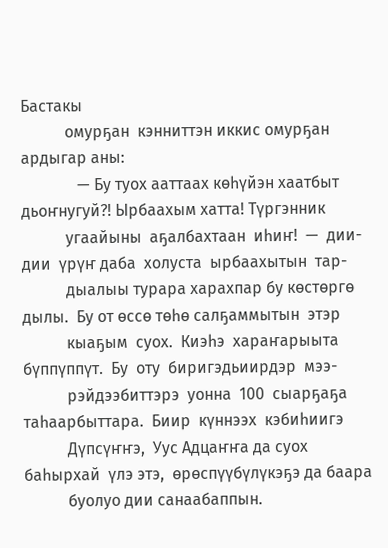Бастакы
           омурҕан  кэнниттэн иккис омурҕан ардыгар аны:
              — Бу туох ааттаах көһүйэн хаатбыт дьоҥнугуй?! Ырбаахым хатта! Түргэнник
           угаайыны  аҕалбахтаан  иһиҥ!  —  дии-дии  үрүҥ даба  холуста  ырбаахытын  тар-
           дыалыы турара харахпар бу көстөргө дылы.  Бу от өссө төһө салҕаммытын  этэр
           кыаҕым  суох.  Киэһэ  хараҥарыыта  бүппүппүт.  Бу  оту  биригэдьиирдэр  мээ-
           рэйдээбиттэрэ  уонна  100  сыарҕаҕа  таһаарбыттара.  Биир  күннээх  кэбиһиигэ
           Дүпсүҥҥэ,  Уус Адцаҥҥа да суох баһырхай  үлэ этэ,  өрөспүүбүлүкэҕэ да баара
           буолуо дии санаабаппын.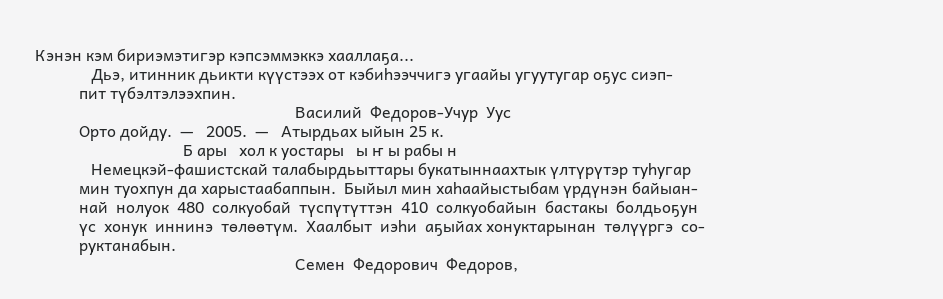Кэнэн кэм бириэмэтигэр кэпсэммэккэ хааллаҕа...
              Дьэ, итинник дьикти күүстээх от кэбиһээччигэ угаайы угуутугар оҕус сиэп-
           пит түбэлтэлээхпин.
                                                                 Василий  Федоров-Учур  Уус
           Орто дойду.  —   2005.  —   Атырдьах ыйын 25 к.
                                     Б ары   хол к уостары   ы ҥ ы рабы н
              Немецкэй-фашистскай талабырдьыттары букатыннаахтык үлтүрүтэр туһугар
           мин туохпун да харыстаабаппын.  Быйыл мин хаһаайыстыбам үрдүнэн байыан-
           най  нолуок  480  солкуобай  түспүтүттэн  410  солкуобайын  бастакы  болдьоҕун
           үс  хонук  иннинэ  төлөөтүм.  Хаалбыт  иэһи  аҕыйах хонуктарынан  төлүүргэ  со-
           руктанабын.
                                                                 Семен  Федорович  Федоров,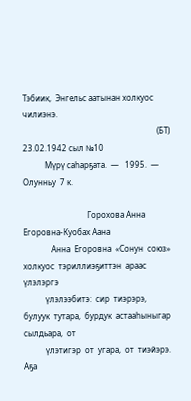Тэбиик,  Энгельс аатынан холкуос чилиэнэ.
                                                                   (БТ) 23.02.1942 сыл №10
           Мүрү саһарҕата.  —   1995.  —   Олунньу  7 к.

                                Горохова Анна Егоровна-Куобах Аана
              Анна  Егоровна  «Сонун  союз»  холкуос  тэриллиэҕиттэн  араас  үлэлэргэ
           үлэлээбитэ:  сир  тиэрэрэ,  булуук  тутара,  бурдук  астааһыныгар  сылдьара,  от
           үлэтигэр  от  угара,  от  тиэйэрэ.  Аҕа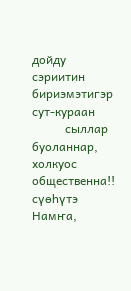дойду  сэриитин  бириэмэтигэр  сут-кураан
           сыллар  буоланнар,  холкуос  общественна!!  сүөһүтэ  Намҥа,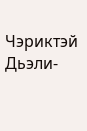Чэриктэй  Дьэли-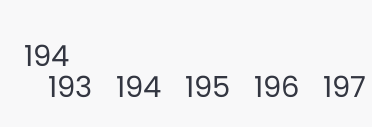194
   193   194   195   196   197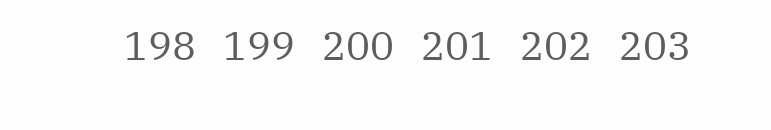198   199   200   201   202   203